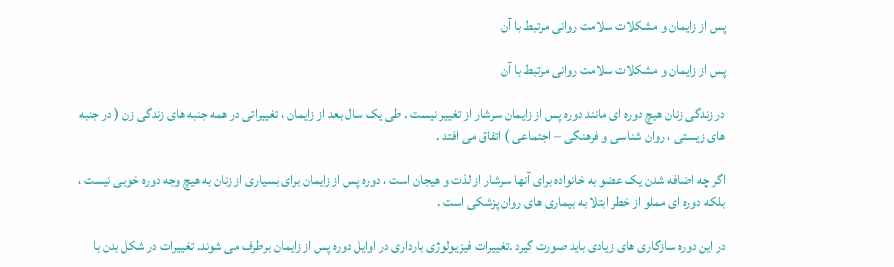پس از زایمان و مشکلات سلامت روانی مرتبط با آن

پس از زایمان و مشکلات سلامت روانی مرتبط با آن

در زندگی زنان هیچ دوره ای مانند دوره پس از زایمان سرشار از تغییر نیست . طی یک سال بعد از زایمان ، تغییراتی در همه جنبه های زندگی زن ( در جنبه های زیستی ، روان شناسی و فرهنگی – اجتماعی ) اتفاق می افتد .

اگر چه اضافه شدن یک عضو به خانواده برای آنها سرشار از لذت و هیجان است ، دوره پس از زایمان برای بسیاری از زنان به هیچ وجه دوره خوبی نیست ، بلکه دوره ای مملو از خطر ابتلا به بیماری های روان پزشکی است .

در این دوره سازگاری های زیادی باید صورت گیرد .تغییرات فیزیولوژی بارداری در اوایل دوره پس از زایمان برطرف می شوند. تغییرات در شکل بدن با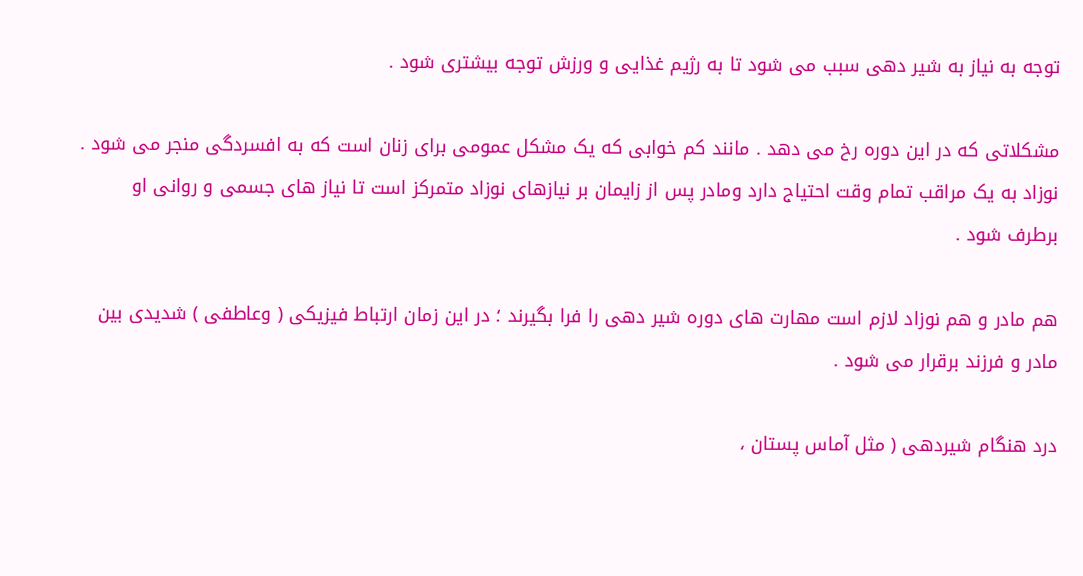توجه به نیاز به شیر دهی سبب می شود تا به رژیم غذایی و ورزش توجه بیشتری شود .

مشکلاتی که در این دوره رخ می دهد . مانند کم خوابی که یک مشکل عمومی برای زنان است که به افسردگی منجر می شود . نوزاد به یک مراقب تمام وقت احتیاج دارد ومادر پس از زایمان بر نیازهای نوزاد متمرکز است تا نیاز های جسمی و روانی او برطرف شود .

هم مادر و هم نوزاد لازم است مهارت های دوره شیر دهی را فرا بگیرند ؛ در این زمان ارتباط فیزیکی ( وعاطفی ) شدیدی بین مادر و فرزند برقرار می شود .

درد هنگام شیردهی ( مثل آماس پستان ،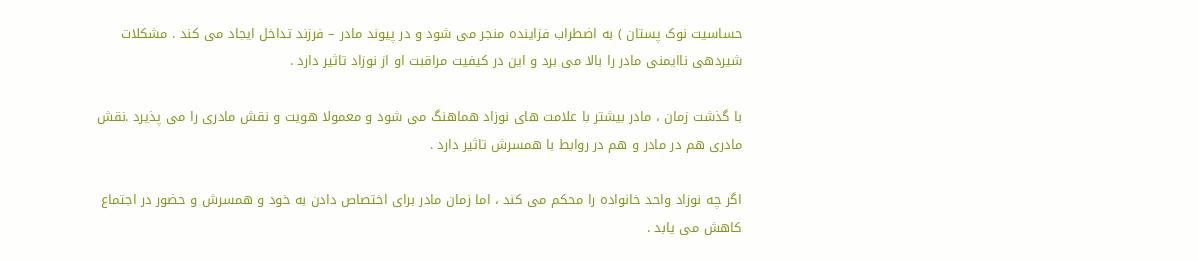حساسیت نوک پستان ) به اضطراب فزاینده منجر می شود و در پیوند مادر – فرزند تداخل ایجاد می کند . مشکلات شیردهی ناایمنی مادر را بالا می برد و این در کیفیت مراقبت او از نوزاد تاثیر دارد .

با گذشت زمان ، مادر بیشتر با علامت های نوزاد هماهنگ می شود و معمولا هویت و نقش مادری را می پذیرد .نقش مادری هم در مادر و هم در روابط با همسرش تاثیر دارد .

اگر چه نوزاد واحد خانواده را محکم می کند ، اما زمان مادر برای اختصاص دادن به خود و همسرش و حضور در اجتماع کاهش می یابد .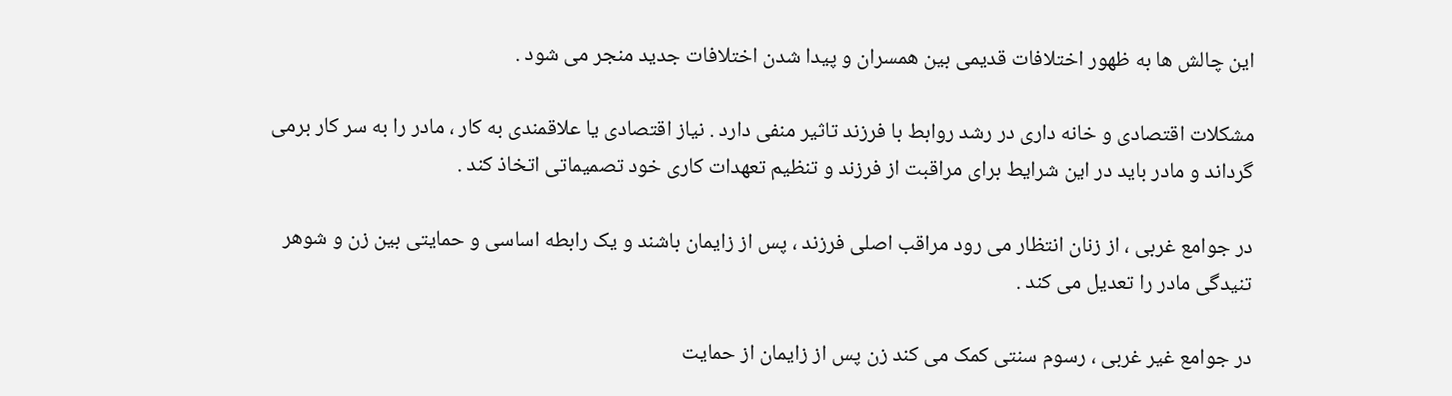این چالش ها به ظهور اختلافات قدیمی بین همسران و پیدا شدن اختلافات جدید منجر می شود .

مشکلات اقتصادی و خانه داری در رشد روابط با فرزند تاثیر منفی دارد . نیاز اقتصادی یا علاقمندی به کار ، مادر را به سر کار برمی گرداند و مادر باید در این شرایط برای مراقبت از فرزند و تنظیم تعهدات کاری خود تصمیماتی اتخاذ کند .

در جوامع غربی ، از زنان انتظار می رود مراقب اصلی فرزند ، پس از زایمان باشند و یک رابطه اساسی و حمایتی بین زن و شوهر تنیدگی مادر را تعدیل می کند .

در جوامع غیر غربی ، رسوم سنتی کمک می کند زن پس از زایمان از حمایت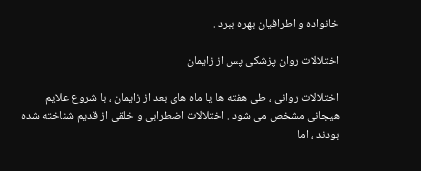خانواده و اطرافیان بهره ببرد .

اختلالات روان پزشکی پس از زایمان

اختلالات روانی ، طی هفته ها یا ماه های بعد از زایمان ، با شروع علایم هیجانی مشخص می شود . اختلالات اضطرابی و خلقی از قدیم شناخته شده بودند ، اما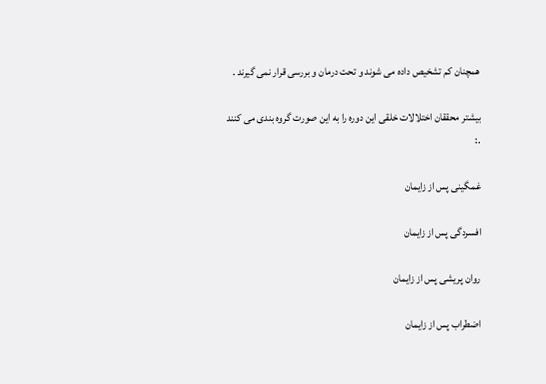همچنان کم تشخیص داده می شوند و تحت درمان و بررسی قرار نمی گیرند .

بیشتر محققان اختلالات خلقی این دوره را به این صورت گروه بندی می کنند .:

غمگینی پس از زایمان

افسردگی پس از زایمان

روان پریشی پس از زایمان

اضطراب پس از زایمان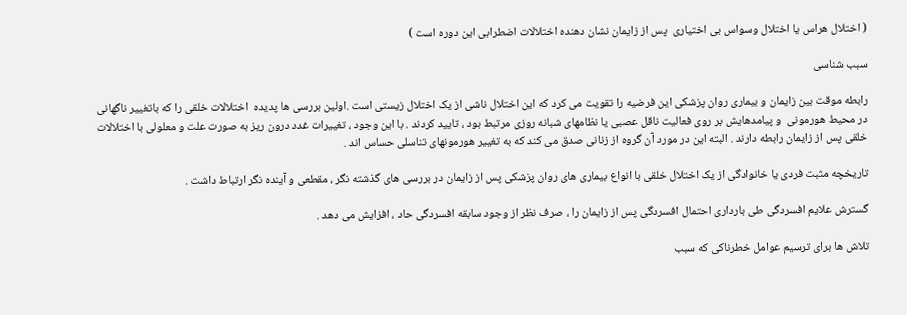( اختلال هراس یا اختلال وسواس بی اختیاری  پس از زایمان نشان دهنده اختلالات اضطرابی این دوره است )

سبب شناسی

رابطه موقت بین زایمان و بیماری روان پزشکی این فرضیه را تقویت می کرد که این اختلال ناشی از یک اختلال زیستی است .اولین بررسی ها پدیده  اختلالات خلقی را که باتغییر ناگهانی در محیط هورمونی  و پیامدهایش بر روی فعالیت ناقل عصبی یا نظامهای شبانه روزی مرتبط بود ، تایید کردند . با این وجود ، تغییرات غدد درون ریز به صورت علت و معلولی با اختلالات خلقی پس از زایمان رابطه دارند . البته این در مورد آن گروه از زنانی صدق می کند که به تغییر هورمونهای تناسلی حساس اند .

تاریخچه مثبت فردی یا خانوادگی از یک اختلال خلقی با انواع بیماری های روان پزشکی پس از زایمان در بررسی های گذشته نگر ، مقطعی و آینده نگر ارتباط داشت .

گسترش علایم افسردگی طی بارداری احتمال افسردگی پس از زایمان را ، صرف نظر از وجود سابقه افسردگی حاد ، افزایش می دهد .

تلاش ها برای ترسیم عوامل خطرناکی که سبب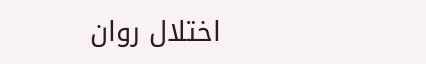اختلال روان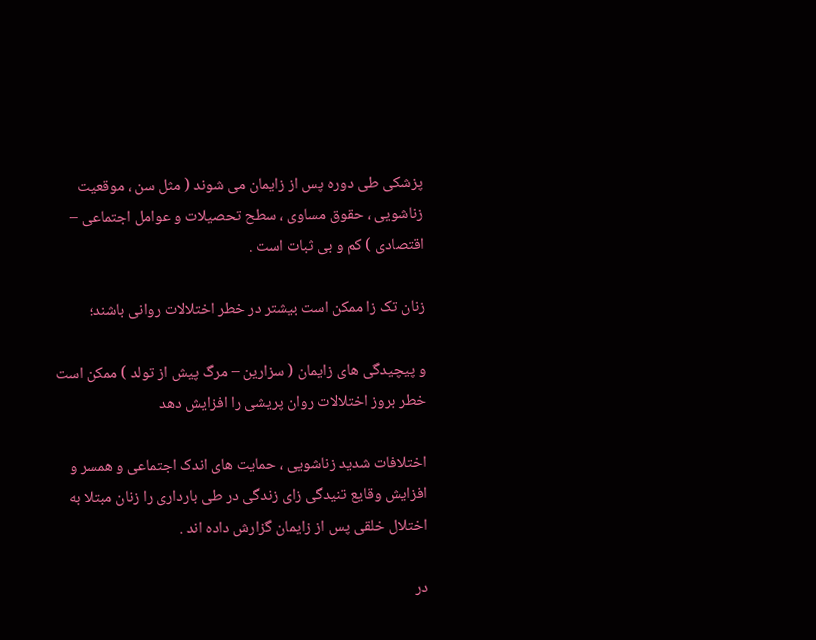پزشکی طی دوره پس از زایمان می شوند ( مثل سن ، موقعیت زناشویی ، حقوق مساوی ، سطح تحصیلات و عوامل اجتماعی – اقتصادی ) کم و بی ثبات است .

زنان تک زا ممکن است بیشتر در خطر اختلالات روانی باشند؛

و پیچیدگی های زایمان ( سزارین – مرگ پیش از تولد ) ممکن است خطر بروز اختلالات روان پریشی را افزایش دهد

اختلافات شدید زناشویی ، حمایت های اندک اجتماعی و همسر و افزایش وقایع تنیدگی زای زندگی در طی بارداری را زنان مبتلا به اختلال خلقی پس از زایمان گزارش داده اند .

در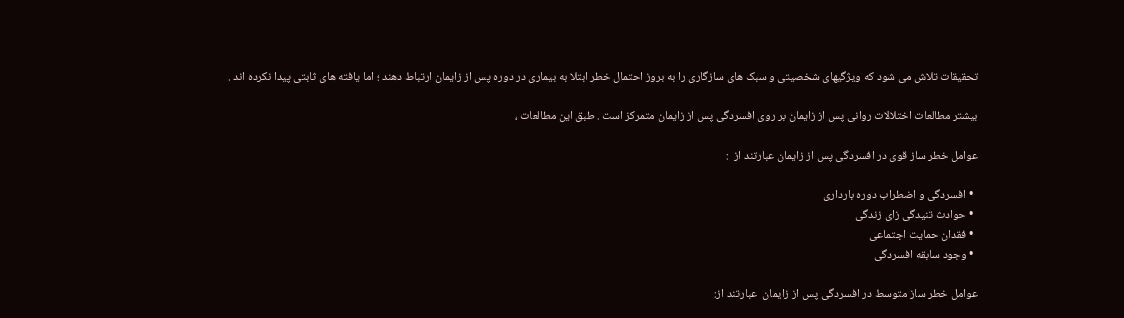تحقیقات تلاش می شود که ویژگیهای شخصیتی و سبک های سازگاری را به بروز احتمال خطر ابتلا به بیماری در دوره پس از زایمان ارتباط دهند ؛ اما یافته های ثابتی پیدا نکرده اند .

بیشتر مطالعات اختلالات روانی پس از زایمان بر روی افسردگی پس از زایمان متمرکز است . طبق این مطالعات ،

عوامل خطر ساز قوی در افسردگی پس از زایمان عبارتند از  :

  • افسردگی و اضطراب دوره بارداری
  • حوادث تنیدگی زای زندگی
  • فقدان حمایت اجتماعی
  • وجود سابقه افسردگی

عوامل خطر ساز متوسط در افسردگی پس از زایمان  عبارتند از: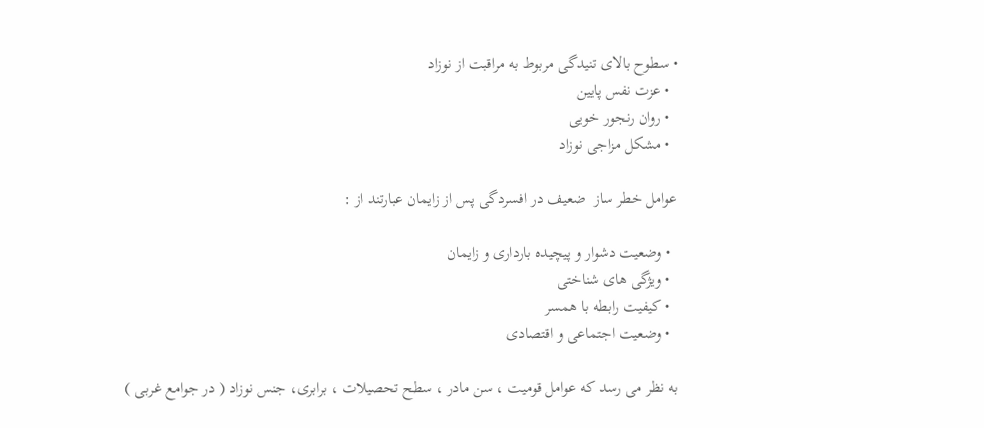• سطوح بالای تنیدگی مربوط به مراقبت از نوزاد
  • عزت نفس پایین
  • روان رنجور خویی
  • مشکل مزاجی نوزاد

عوامل خطر ساز  ضعیف در افسردگی پس از زایمان عبارتند از :

  • وضعیت دشوار و پیچیده بارداری و زایمان
  • ویژگی های شناختی
  • کیفیت رابطه با همسر
  • وضعیت اجتماعی و اقتصادی

به نظر می رسد که عوامل قومیت ، سن مادر ، سطح تحصیلات ، برابری، جنس نوزاد ( در جوامع غربی )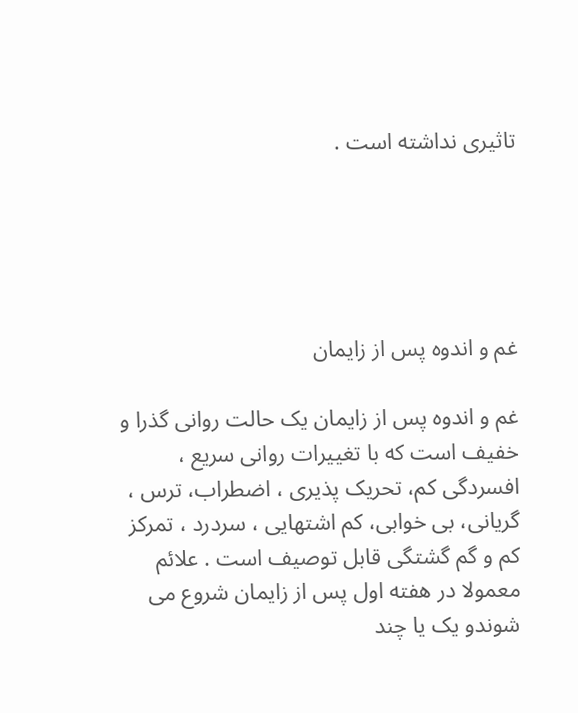تاثیری نداشته است .





غم و اندوه پس از زایمان

غم و اندوه پس از زایمان یک حالت روانی گذرا و خفیف است که با تغییرات روانی سریع ، افسردگی کم، تحریک پذیری ، اضطراب، ترس ، گریانی، بی خوابی، کم اشتهایی ، سردرد ، تمرکز کم و گم گشتگی قابل توصیف است . علائم معمولا در هفته اول پس از زایمان شروع می شوندو یک یا چند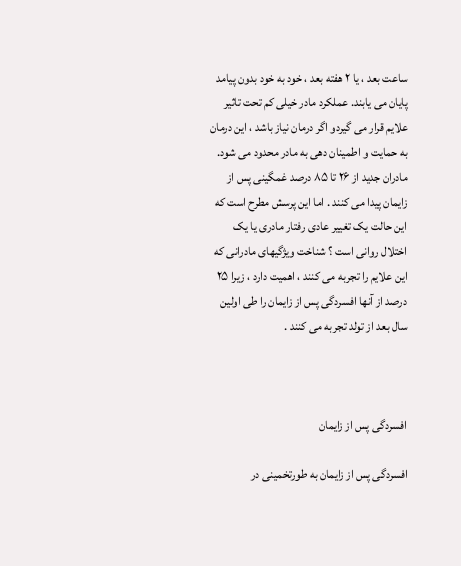ساعت بعد ، یا ۲ هفته بعد ، خود به خود بدون پیامد پایان می یابند. عملکرد مادر خیلی کم تحت تاثیر علایم قرار می گیردو اگر درمان نیاز باشد ، این درمان به حمایت و اطمینان دهی به مادر محدود می شود. مادران جدید از ۲۶ تا ۸۵ درصد غمگینی پس از زایمان پیدا می کنند . اما این پرسش مطرح است که این حالت یک تغییر عادی رفتار مادری یا یک اختلال روانی است ؟ شناخت ویژگیهای مادرانی که این علایم را تجربه می کنند ، اهمیت دارد ، زیرا ۲۵ درصد از آنها افسردگی پس از زایمان را طی اولین سال بعد از تولد تجربه می کنند .



افسردگی پس از زایمان

افسردگی پس از زایمان به طورتخمینی در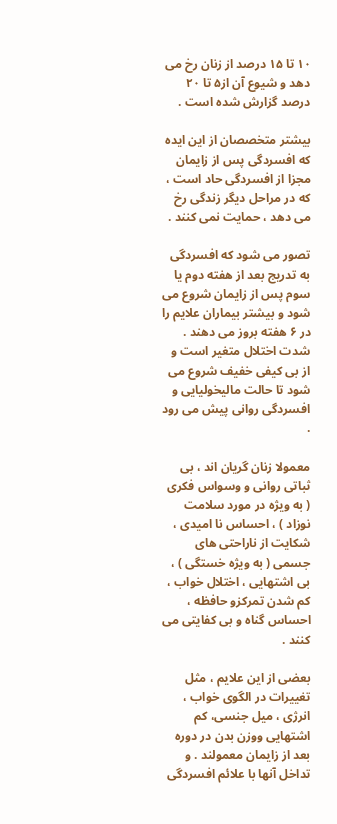۱۰ تا ۱۵ درصد از زنان رخ می دهد و شیوع آن از۵ تا ۲۰ درصد گزارش شده است .

بیشتر متخصصان از این ایده که افسردگی پس از زایمان مجزا از افسردگی حاد است ، که در مراحل دیگر زندگی رخ می دهد ، حمایت نمی کنند .

تصور می شود که افسردگی به تدریج بعد از هفته دوم یا سوم پس از زایمان شروع می شود و بیشتر بیماران علایم را در ۶ هفته بروز می دهند . شدت اختلال متغیر است و از بی کیفی خفیف شروع می شود تا حالت مالیخولیایی و افسردگی روانی پیش می رود .

معمولا زنان گریان اند ، بی ثباتی روانی و وسواس فکری ( به ویژه در مورد سلامت نوزاد ) ، احساس نا امیدی ، شکایت از ناراحتی های جسمی ( به ویژه خستگی ) ، بی اشتهایی ، اختلال خواب ، کم شدن تمرکزو حافظه ، احساس گناه و بی کفایتی می کنند .

بعضی از این علایم ، مثل تغییرات در الگوی خواب ، انرژی ، میل جنسی، کم اشتهایی ووزن بدن در دوره بعد از زایمان معمولند . و تداخل آنها با علائم افسردگی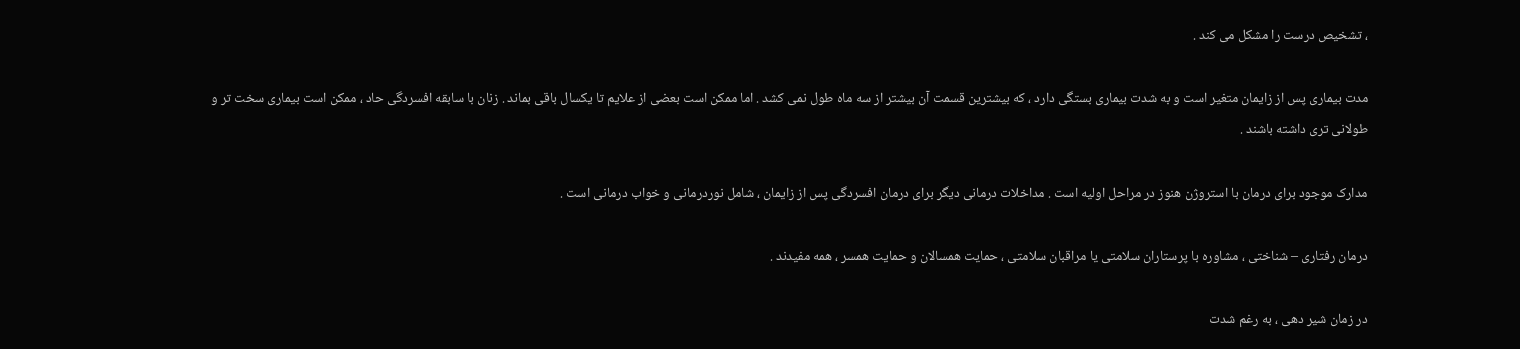، تشخیص درست را مشکل می کند .

مدت بیماری پس از زایمان متغیر است و به شدت بیماری بستگی دارد ، که بیشترین قسمت آن بیشتر از سه ماه طول نمی کشد . اما ممکن است بعضی از علایم تا یکسال باقی بماند . زنان با سابقه افسردگی حاد ، ممکن است بیماری سخت تر و طولانی تری داشته باشند .

مدارک موجود برای درمان با استروژن هنوز در مراحل اولیه است . مداخلات درمانی دیگر برای درمان افسردگی پس از زایمان ، شامل نوردرمانی و خواب درمانی است .

درمان رفتاری – شناختی ، مشاوره با پرستاران سلامتی یا مراقبان سلامتی ، حمایت همسالان و حمایت همسر ، همه مفیدند .

در زمان شیر دهی ، به رغم شدت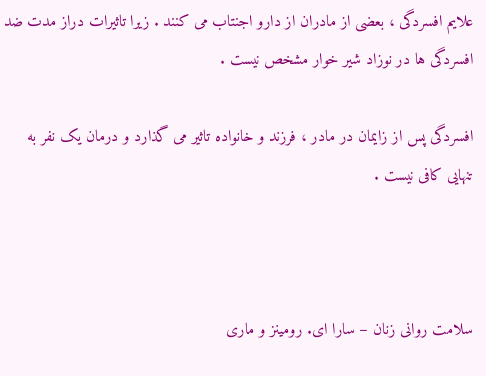علایم افسردگی ، بعضی از مادران از دارو اجنتاب می کنند . زیرا تاثیرات دراز مدت ضد افسردگی ها در نوزاد شیر خوار مشخص نیست .

افسردگی پس از زایمان در مادر ، فرزند و خانواده تاثیر می گذارد و درمان یک نفر به تنهایی کافی نیست .



سلامت روانی زنان – سارا ای. رومینز و ماری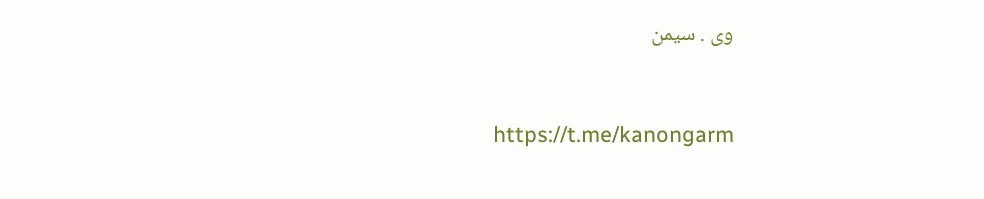وی . سیمن


https://t.me/kanongarm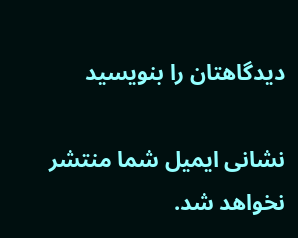دیدگاهتان را بنویسید

نشانی ایمیل شما منتشر نخواهد شد.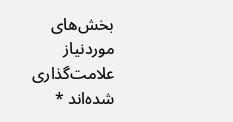بخش‌های موردنیاز علامت‌گذاری شده‌اند *